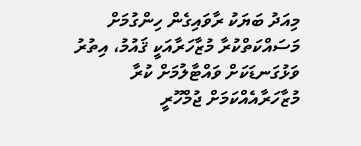މިއަދު ބަޔަކު ރާވައިގެން ހިންގުމަށް މަސައްކަތްކުރާ މުޒާހަރާއަކީ ޤައުމު، އިތުރު ވަޅުގަނޑަކަށް ވައްޓާލުމަށް ކުރާ މުޒާހަރާއެއްކަމަށް ޖުމްހޫރީ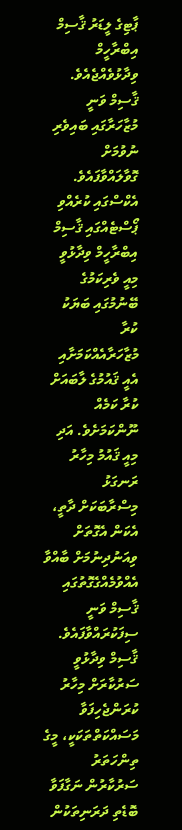ޕާޓިގެ ލީޑަރު ޤާސިމް އިބްރާހީމް ވިދާޅުވެއްޖެއެވެ. ޤާސިމް ވަނީ މުޒާހަރާގައި ބައިވެރި ނުވުމަށް ގޮވާލައްވާފައެވެ.
އެކްސްގައި ކުރެއްވި ޕޯސްޓެއްގައި ޤާސިމް އިބްރާހީމް ވިދާޅުވީ މިއީ ވެރިކަމުގެ ބޭނުމުގައި ބަޔަކު ކުރާ މުޒާހަރާއެއްކަމަށާއި އެއީ ޤައުމުގެ ލާބައަށް ކުރާ ކަމެއް ނޫންކަމަށެވެ. އަދި މިއީ ޤައުމު މިހާރު ރަނގަޅު މިސްރާބަކަށް ދާތީ، އެކަން އެގޮތަށް ވިއަނުދިނުމަށް ބާއްވާ އެއްވުމެއްގެގޮތުގައި ޤާސިމް ވަނީ ސިފަކުރައްވާފައެވެ.
ޤާސިމް ވިދާޅުވީ ސަރުކާރަށް މިހާރު ކުރަންޖެހިފަވާ މަސައްކަތްތަކަކީ، މީގެ ތިންހަތަރު ސަރުކާރުން ނަގާފަވާ ބޮޑެތި ދަރަނިތަކުން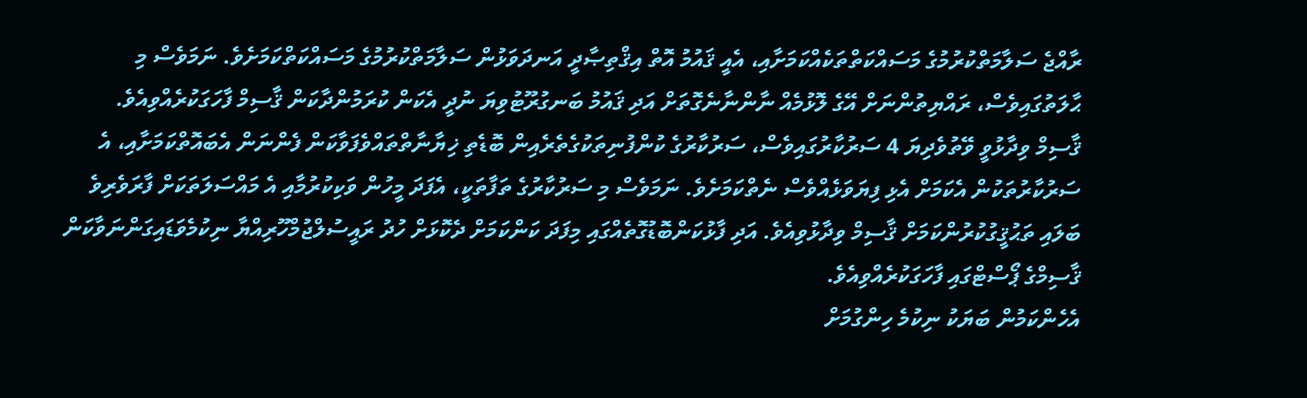ރާއްޖެ ސަލާމަތްކުރުމުގެ މަސައްކަތްތަކެއްކަމަށާއި، އެއީ ޤައުމު އޮތް އިޤްތިޞާދީ އަނދަވަޅުން ސަލާމަތްކުރުމުގެ މަސައްކަތްކަމަށެވެ. ނަމަވެސް މި ޙާލަތުގައިވެސް، ރައްޔިތުންނަށް އޭގެ ލޮޅުމެއް ނާންނާނެގޮތަށް އަދި ޤައުމު ބަނގުރޫޓުވިޔަ ނުދީ އެކަން ކުރަމުންދާކަން ޤާސިމް ފާހަގަކުރެއްވިއެވެ.
ޤާސިމް ވިދާޅުވީ ވޭތުވެދިޔަ 4 ސަރުކާރުގައިވެސް، ސަރުކާރުގެ ކުންފުނިތަކުގެތެރެއިން ބޮޑެތި ޚިޔާނާތްތައްވެފަވާކަން ފެންނަން އެބައޮތްކަމަށާއި، އެ ސަރުކާރުތަކުން އެކަމަށް އެޅި ފިޔަވަޅެއްވެސް ނެތްކަމަށެވެ. ނަމަވެސް މި ސަރުކާރުގެ ތަފާތަކީ، އެފަދަ މީހުން ވަކިކުރުމާއި އެ މައްސަލަތަކަށް ފާރަވެރިވެ ބަލައި ތަޙުޤީގުކުރުންކަމަށް ޤާސިމް ވިދާޅުވިއެވެ. އަދި ފާޅުކަންބޮޑުގޮތެއްގައި މިފަދަ ކަންކަމަށް ދެކޮޅަށް ހުދު ރައީސުލްޖުމްހޫރިއްޔާ ނިކުމެވަޑައިގަންނަވާކަން ޤާސިމްގެ ޕޯސްޓްގައި ފާހަގަކުރެއްވިއެވެ.
އެހެންކަމުން ބަޔަކު ނިކުމެ ހިންގުމަށް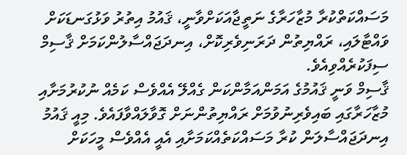މަސައްކަތްކުރާ މުޒާހަރާގެ ނަތީޖާއަކަށްވާނީ، ޤައުމު އިތުރު ވަޅުގަނޑަކަށް ވައްޓާލައި، ރައްޔިތުން ދަރަނިވެރިކޮށް، އިނދަޖައްސާލުންކަމަށް ޤާސިމް ސިފަކުރެއްވިއެވެ.
ޤާސިމް ވަނީ ޤައުމުގެ އަމަންއަމާންކަން ގެއްލޭ އެއްވެސް ކަމެއް ނުކުރުމަށާއި މުޒާހަރާގައި ބައިވެރިނުވުމަށް ރައްޔިތުންނަށް ގޮވާލައްވާފައެވެ. މިއީ ޤައުމު އިނދަޖައްސާލަން ކުރާ މަސައްކަތެއްކަމަށާއި އެއީ އެއްވެސް މީހަކަށް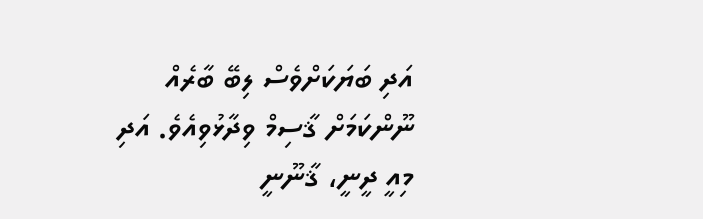އަދި ބަޔަކަށްވެސް ލިބޭ ބާރެއް ނޫންކަމަށް ޤާސިމް ވިދާޅުވިއެވެ. އަދި މިއީ ދީނީ، ޤާނޫނީ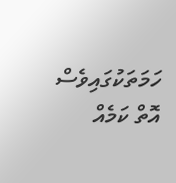ހަމަތަކުގައިވެސް އޮތް ކަމެއް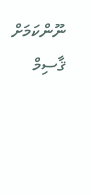ނޫންކަމަށް ޤާސިމް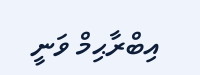އިބްރާޙިމް ވަނީ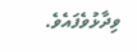ވިދާޅުވެފައެވެ.